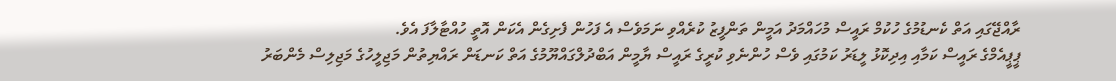ރާއްޖޭގައި އަތް ކެނޑުމުގެ ހުކުމް ރައީސް މުހައްމަދު އަމީން ތަންފީޒު ކުރެއްވި ނަމަވެސް އެ ފަހުން ފެށިގެން އެކަން އޮތީ ހުއްޓާލާފަ އެވެ.
ޕީޕީއެމްގެ ރައީސް ކަމާއި އިދިކޮޅު ލީޑަރު ކަމުގައި ވެސް ހުންނެވި ކުރީގެ ރައީސް ޔާމީން އަބްދުލްގައްޔޫމުގެ އަތް ކަނޑަން ރައްޔިތުން މަޖިލީހުގެ މަޖިލިސް މެންބަރު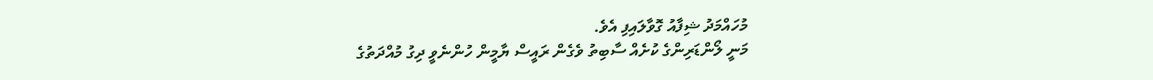މުހައްމަދު ޝިފާއު ގޮވާލައިފި އެވެ.
މަނީ ލޯންޑަރިންގެ ކުށެއް ސާބިތު ވެގެން ރައީސް ޔާމީން ހުންނެވީ ދިގު މުއްދަތުގެ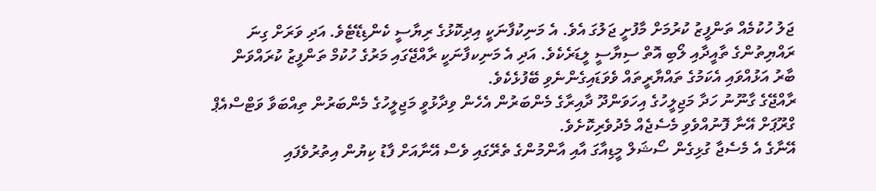ޖަލު ހުކުމެއް ތަންފީޒު ކުރުމަށް މާފުށީ ޖަލުގަ އެވެ. އެ މަނިކުފާނަކީ އިދިކޮޅުގެ ރިޔާސީ ކެންޑިޑޭޓެވެ. އަދި ވަރަށް ގިނަ ރައްޔިތުންގެ ތާއީދާއި ލޯބި އޮތް ސިޔާސީ ލީޑަރެކެވެ. އަދި އެ މަނިކފާނަކީ ރާއްޖޭގައި މަރުގެ ހުކުމް ތަންފީޒު ކުރައްވަން ބާރު އަޅުއްވައި އެކަމުގެ ތައްޔާރީތައް ވެވަޑައިގެންނެވި ބޭފުޅެކެވެ.
ރާއްޖޭގެ ގާނޫނު ހަދާ މަޖިލީހުގެ އިހަވަންދޫ ދާއިރާގެ މެންބަރުން އެހެން ވިދާޅުވީ މަޖިލީހުގެ މެންބަރުން ތިއްބަވާ ވަޓްސްއެޕް ގްރޫޕަށް އޭނާ ފޮނުއްވެވި މެސެޖެއް މެދުވެރިކޮށެވެ.
އޭނާގެ އެ މެސެޖާ ގުޅިގެން ސޯޝަލް މީޑިއާގަ އާއި އާންމުންގެ ތެރޭގައި ވެސް އޭނާއަށް ފާޑު ކިޔުން އިތުރުވެފައި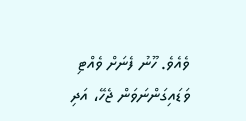ވެއެވެ. ހޫނު ފެނަށް ވެއްޓި ވަޑައިގަންނަވަން ޖެހޭ، އަދި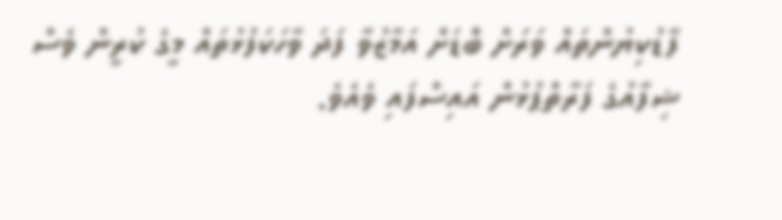ފާޑުކިޔުންތައް ވަރަށް ބޮޑަށް އަމާޒުވާ ފަދަ ވާހަކަފުޅުތައް މީގެ ކުރީން ވެސް ޝިފާއުގެ ފަރާތްޕުޅުން އައިސްފައި ވެއެވެ.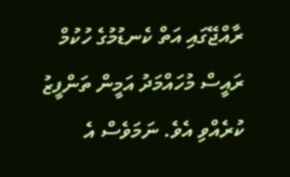ރާއްޖޭގައި އަތް ކެނޑުމުގެ ހުކުމް ރައީސް މުހައްމަދު އަމީން ތަންފީޒު ކުރެއްވި އެވެ. ނަމަވެސް އެ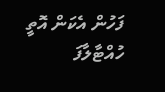ފަހުން އެކަން އޮތީ ހުއްޓާލާފަ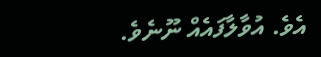އެވެ. އުވާލާފައެއް ނޫނެވެ.